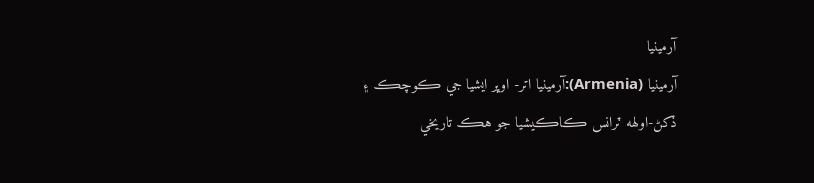آرمينيا
آرمينيا (Armenia):آرمينيا اتر- اوڀر ايشيا جي ڪوچڪ ۽ ڏکڻ-اولهه ٽرانس ڪاڪيشيا جو هڪ تاريخي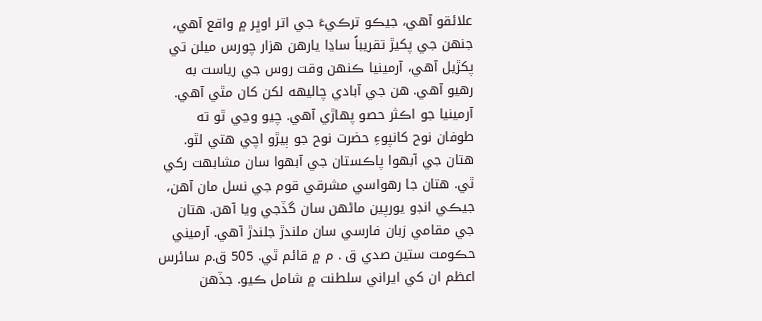علائقو آهي، جيڪو ترڪيءَ جي اتر اوڀر ۾ واقع آهي، جنهن جي پکيڙ تقريباً ساڍا يارهن هزار چورس ميلن تي پکڙيل آهي، آرمينيا ڪنهن وقت روس جي رياست به رهيو آهي. هن جي آبادي چاليهه لکن کان مٿي آهي. آرمينيا جو اڪثر حصو پهاڙي آهي. چيو وڃي ٿو ته طوفان نوح کانپوءِ حضرت نوح جو ٻيڙو اچي هتي لٿو. هتان جي آبهوا پاڪستان جي آبهوا سان مشابهت رکي ٿي. هتان جا رهواسي مشرقي قوم جي نسل مان آهن، جيڪي انڊو يورپين ماڻهن سان گڏجي ويا آهن. هتان جي مقامي زبان فارسي سان ملندڙ جلندڙ آهي. آرميني حڪومت ستين صدي ق . م ۾ قائم ٿي. 505 ق.م سائرس اعظم ان کي ايراني سلطنت ۾ شامل ڪيو. جڏهن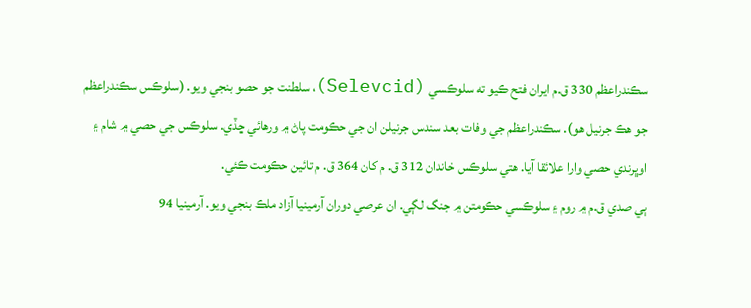سڪندراعظم 330 ق.م ايران فتح ڪيو ته سلوڪسي (Selevcid)، سلطنت جو حصو بنجي ويو. (سلوڪس سڪندراعظم جو هڪ جرنيل هو). سڪندراعظم جي وفات بعد سندس جرنيلن ان جي حڪومت پاڻ ۾ ورهائي ڇڏي. سلوڪس جي حصي ۾ شام ۽ اوڀرندي حصي وارا علائقا آيا. هتي سلوڪس خاندان 312 ق. م کان 364 ق. م تائين حڪومت ڪئي.
ٻي صدي ق.م ۾ روم ۽ سلوڪسي حڪومتن ۾ جنگ لڳي. ان عرصي دوران آرمينيا آزاد ملڪ بنجي ويو. آرمينيا 94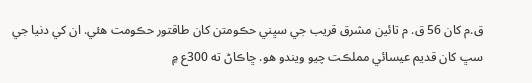ق.م کان 56 ق. م تائين مشرق قريب جي سڀني حڪومتن کان طاقتور حڪومت هئي. ان کي دنيا جي سڀ کان قديم عيسائي مملڪت چيو ويندو هو. ڇاڪاڻ ته 300ع ۾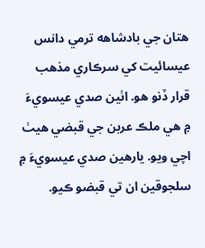هتان جي بادشاهه ترمي دانس عيسائيت کي سرڪاري مذهب قرار ڏنو هو. اٺين صدي عيسويءَ ۾ هي ملڪ عربن جي قبضي هيٺ اچي ويو. يارهين صدي عيسويءَ ۾ سلجوقين ان تي قبضو ڪيو.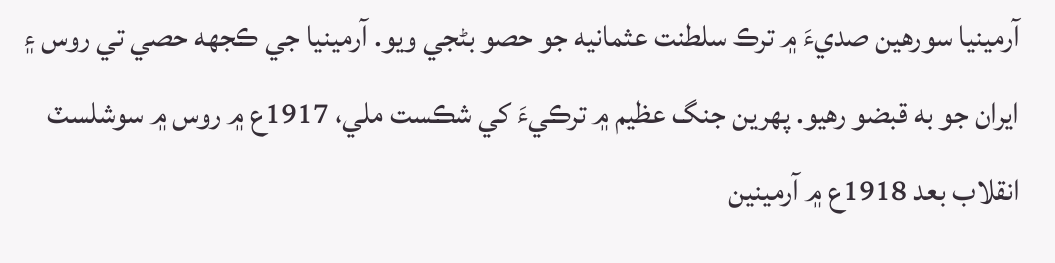آرمينيا سورهين صديءَ ۾ ترڪ سلطنت عثمانيه جو حصو بڻجي ويو. آرمينيا جي ڪجهه حصي تي روس ۽ ايران جو به قبضو رهيو. پهرين جنگ عظيم ۾ ترڪيءَ کي شڪست ملي، 1917ع ۾ روس ۾ سوشلسٽ انقلاب بعد 1918ع ۾ آرمينين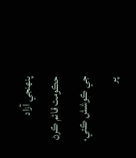پنهنجي آزاد حڪومت قائم ڪرڻ جي ڪوشش ڪئي، پر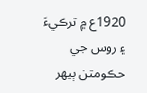1920ع ۾ ترڪيءَ ۽ روس جي حڪومتن ٻيهر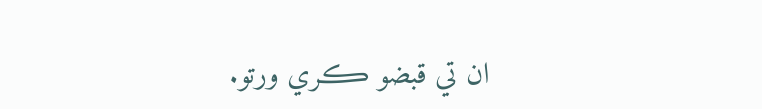ان تي قبضو ڪري ورتو.